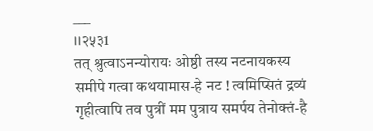___
।।२५३1
तत् श्रुत्वाऽनन्योरायः ओष्ठी तस्य नटनायकस्य समीपे गत्वा कथयामास-हे नट ! त्वमिप्सितं द्रव्यं गृहीत्वापि तव पुत्रीं मम पुत्राय समर्पय तेनोक्तं-है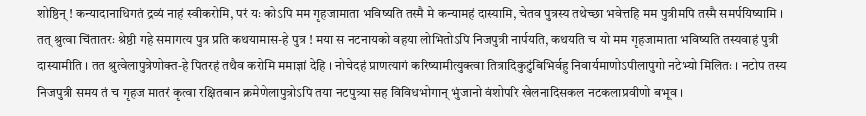शोष्ठिन् ! कन्यादानाधिगतं द्रव्यं नाहं स्वीकरोमि, परं यः कोऽपि मम गृहजामाता भविष्यति तस्मै मे कन्यामहं दास्यामि, चेतव पुत्रस्य तथेच्छा भवेत्तहि मम पुत्रीमपि तस्मै समर्पयिष्यामि ।
तत् श्रुत्वा चिंतातरः श्रेष्ठी गहे समागत्य पुत्र प्रति कथयामास-हे पुत्र ! मया स नटनायको वहया लोभितोऽपि निजपुत्री नार्पयति, कथयति च यो मम गृहजामाता भविष्यति तस्यवाहं पुत्री दास्यामीति । तत श्रुत्वेलापुत्रेणोक्त-हे पितरहं तथैव करोमि ममाज्ञां देहि । नोचेदहं प्राणत्यागं करिष्यामीत्युक्त्वा तित्रादिकुटुंबिभिर्वहु निवार्यमाणोऽपीलापुगो नटेभ्यो मिलितः । नटोप तस्य निजपुत्री समय तं च गृहज मातरं कृत्वा रक्षितबान क्रमेणेलापुत्रोऽपि तया नटपुत्र्या सह विविधभोगान् भुंजानो वंशोपरि खेलनादिसकल नटकलाप्रवीणो बभूव ।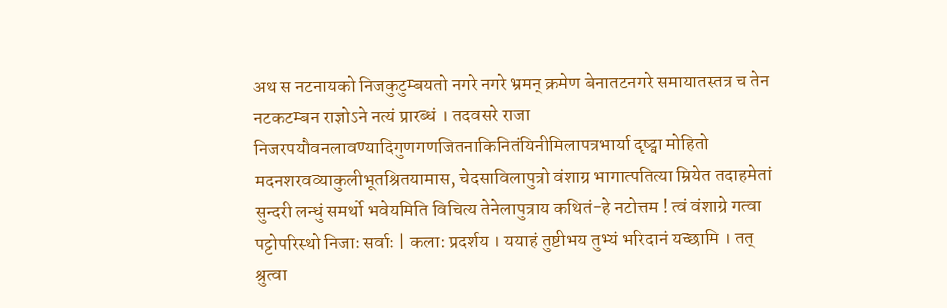अथ स नटनायको निजकुटुम्बयतो नगरे नगरे भ्रमन् क्रमेण बेनातटनगरे समायातस्तत्र च तेन नटकटम्बन राज्ञोऽने नत्यं प्रारब्धं । तदवसरे राजा निजरपयौवनलावण्यादिगुणगणजितनाकिनितंयिनीमिलापत्रभार्या दृष्ट्वा मोहितो मदनशरवव्याकुलीभूतश्रितयामास, चेदसाविलापुत्रो वंशाग्र भागात्पतित्या म्रियेत तदाहमेतां सुन्दरी लन्धुं समर्थो भवेयमिति विचित्य तेनेलापुत्राय कथितं-हे नटोत्तम ! त्वं वंशाग्रे गत्वा पट्टोपरिस्थो निजाः सर्वाः | कला: प्रदर्शय । ययाहं तुष्टीभय तुभ्यं भरिदानं यच्छामि । तत् श्रुत्वा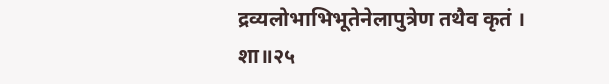द्रव्यलोभाभिभूतेनेलापुत्रेण तथैव कृतं ।
शा॥२५